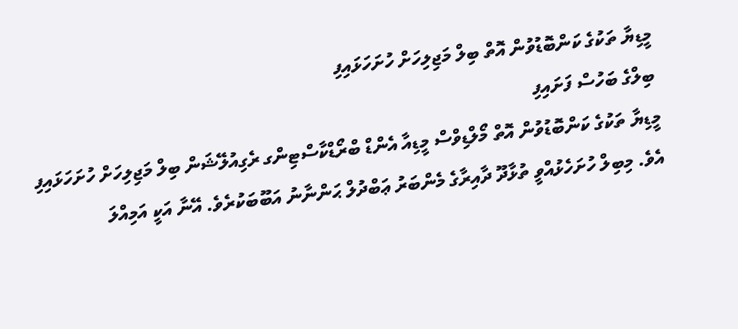މީޑިޔާ ތަކުގެ ކަންބޮޑުވުން އޮތް ބިލް މަޖިލިހަށް ހުށަހަޅައިފި
ބިލްގެ ބަހުސް ފަށައިފި
މީޑިޔާ ތަކުގެ ކަންބޮޑުވުން އޮތް މޯލްޑިވްސް މީޑިއާ އެންޑް ބްރޯޑްކާސްޓިންގ ރެގިއުލޭޝަން ބިލް މަޖިލިހަށް ހުށަހަޅައިފި އެވެ. މިބިލް ހުށަހެޅުއްވީ ތުޅާދޫ ދާއިރާގެ މެންބަރު ޢަބްދުލް ޙަންނާނު އަބޫބަކުރެވެ. އޭނާ އަކީ އަމިއްލަ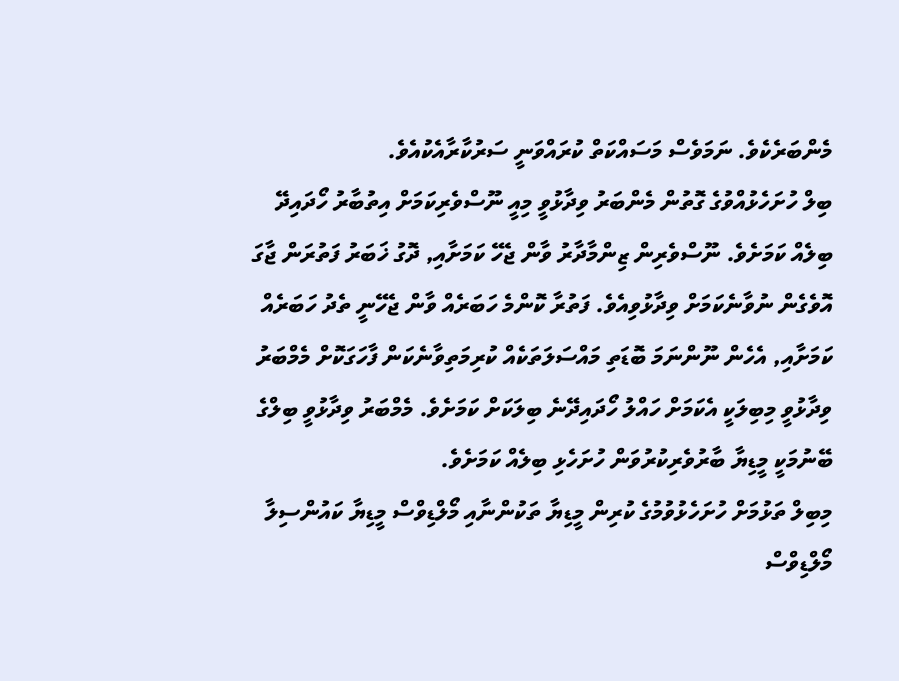މެންބަރެކެވެ. ނަމަވެސް މަސައްކަތް ކުރައްވަނީ ސަރުކާރާއެކުއެވެ.
ބިލް ހުށަހެޅުއްވުގެ ގޮތުން މެންބަރު ވިދާޅުވީ މިއީ ނޫސްވެރިކަމަށް އިތުބާރު ހޯދައިދޭ ބިލެއް ކަމަށެވެ. ނޫސްވެރިން ޒިންމާދާރު ވާން ޖެހޭ ކަމަށާއި, ދޮގު ޚަބަރު ފަތުރަން ޖާގަ އޮވެގެން ނުވާނެކަމަށް ވިދާޅުވިއެވެ. ފަތުރާ ކޮންމެ ހަބަރެއް ވާން ޖެހޭނީ ތެދު ހަބަރެއް ކަމަށާއި, އެހެން ނޫންނަމަ ބޮޑަތި މައްސަލަތަކެއް ކުރިމަތިވާނެކަން ފާހަގަކޮށް މެމްބަރު ވިދާޅުވީ މިބިލަކީ އެކަމަށް ހައްލު ހޯދައިދޭނެ ބިލަކަށް ކަމަށެވެ. މެމްބަރު ވިދާޅުވީ ބިލްގެ ބޭނުމަކީ މީޑިޔާ ބާރުވެރިކުރުވަން ހުށަހެޅި ބިލެއް ކަމަށެވެ.
މިބިލް ތަޅުމަށް ހުށަހެޅުވުމުގެ ކުރިން މީޑިޔާ ތަކުންނާއި މޯލްޑިވްސް މީޑިޔާ ކައުންސިލާ މޯލްޑިވްސް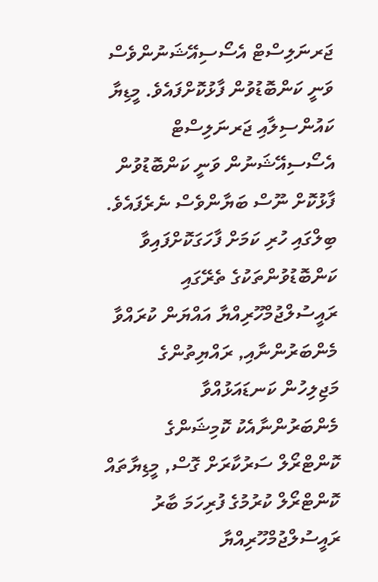ޖަރނަލިސްޓް އެސޯސިއޭޝަނުންވެސް ވަނީ ކަންބޮޑުވުން ފާޅުކޮށްފައެވެ. މީޑިޔާ ކައުންސިލާއި ޖަރނަލިސްޓް އެސޯސިއޭޝަނުން ވަނީ ކަންބޮޑުވުން ފާޅުކޮށް ނޫސް ބަޔާންވެސް ނެރެފައެވެ.
ބިލްގައި ހުރި ކަމަށް ފާހަގަކޮށްފައިވާ ކަންބޮޑުވުންތަކުގެ ތެރޭގައި ރައީސުލްޖުމްހޫރިއްޔާ އައްޔަން ކުރައްވާ މެންބަރުންނާއި, ރައްޔިތުންގެ މަޖިލިހުން ކަނޑައަޅުއްވާ މެންބަރުންނާއެކު ކޮމިޝަންގެ ކޮންޓްރޯލް ސަރުކާރަށް ގޮސް, މީޑިޔާތައް ކޮންޓްރޯލް ކުރުމުގެ ފުރިހަމަ ބާރު ރައީސުލްޖުމްހޫރިއްޔާ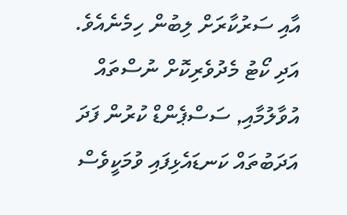އާއި ސަރުކާރަށް ލިބުން ހިމެނެއެވެ.
އަދި ކޯޓު މެދުވެރިކޮށް ނުސްތައް އުވާލުމާއި, ސަސްޕެންޑް ކުރުން ފަދަ އަދަބުތައް ކަނޑައެޅިފައި ވުމަކީވެސް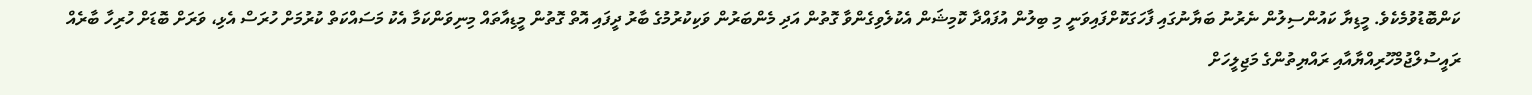ކަންބޮޑުވުމެކެވެ. މީޑިޔާ ކައުންސިލުން ނެރުނު ބަޔާނުގައި ފާހަގަކޮށްފައިވަނީ މި ބިލުން އުފައްދާ ކޮމިޝަން އެކުލެވިގެންވާ ގޮތުން އަދި މެންބަރުން ވަކިކުރުމުގެ ބާރު ދީފައި އޮތް ގޮތުން މީޑިއާތައް މިނިވަންކަމާ އެކު މަސައްކަތް ކުރުމަށް ހުރަސް އެޅި، ވަރަށް ބޮޑަށް ހުރިހާ ބާރެއް ރައީސުލްޖުމްހޫރިއްޔާއާއި ރައްޔިތުންގެ މަޖިލީހަށް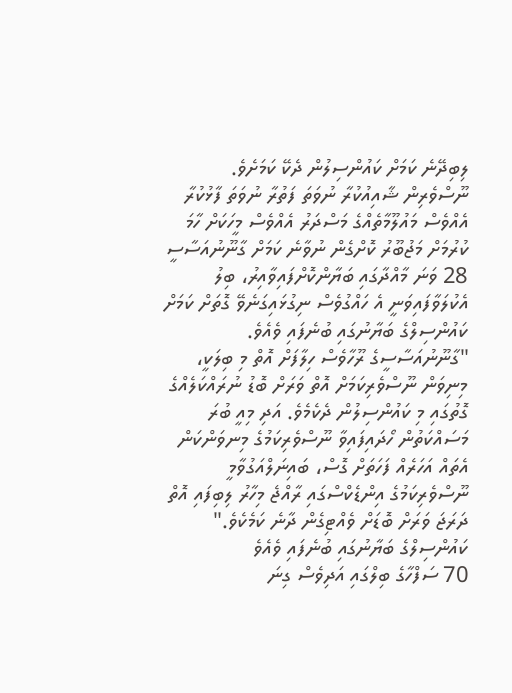ލިބިދޭނެ ކަމަށް ކައުންސިލުން ދެކޭ ކަމަށެވެ.
ނޫސްވެރިން ޝާއިއުކުރާ ނުވަތަ ފަތުރާ ނުވަތަ ފާޅުކުރާ އެއްވެސް މައުލޫމާތެއްގެ މަސްދަރު އެއްވެސް މީހަކަށް ހާމަ ކުރުމަށް މަޖުބޫރު ކޮށްގެން ނުވާނެ ކަމަށް ގާނޫނުއަސާސީ 28 ވަނަ މާއްދާގައި ބަޔާންކޮށްފައިވާއިރު، ބިލު އެކުލަވާފައިވަނީ އެ ހައްގުވެސް ނިގުޅައިގަނެވޭ ގޮތަށް ކަމަށް ކައުންސިލްގެ ބަޔާނުގައި ބުނެފައި ވެއެވެ.
"ގާނޫނުއަސާސީގެ ރޫހާވެސް ހިލާފަށް އޮތް މި ބިލަކީ، މިނިވަން ނޫސްވެރިކަމަށް އޮތް ވަރަށް ބޮޑު ނުރައްކަލެއްގެ ގޮތުގައި މި ކައުންސިލުން ދެކެމެވެ. އަދި މިއީ ބުރަ މަސައްކަތުން ހޯދައިފައިވާ ނޫސްވެރިކަމުގެ މިނވަންކަން އެތައް އަހަރެއް ފަހަތަށް ގޮސް، ބައިނަލްއަގުވާމީ ނޫސްވެރިކަމުގެ އިންޑެކްސްގައި ރާއްޖެ މިހާރު ލިބިފައި އޮތް ދަރަޖަ ވަރަށް ބޮޑަށް ވެއްޓިގެން ދާނެ ކަމެކެވެ." ކައުންސިލްގެ ބަޔާނުގައި ބުނެފައި ވެއެވެ
70 ސަފްހާގެ ބިލްގައި އަދިވެސް ގިނަ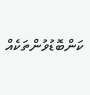ކަންބޮޑުވުންތަކެއް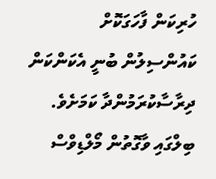ހުރިކަން ފާހަގަކޮށް ކައުންސިލުން ބުނީ އެކަންކަން ދިރާސާކުރަމުންދާ ކަމަށެވެ.
ބިލްގައި ވާގޮތުން މޯލްޑިވްސް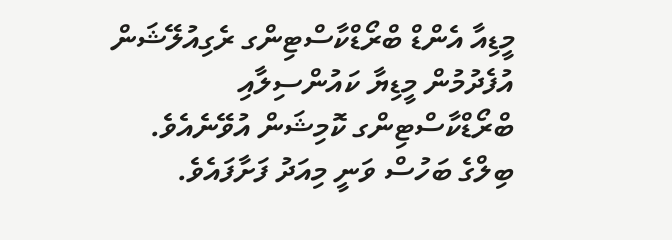މީޑިއާ އެންޑް ބްރޯޑްކާސްޓިންގ ރެގިއުލޭޝަން އުފެދުމުން މީޑިޔާ ކައުންސިލާއި ބްރޯޑްކާސްޓިންގ ކޮމިޝަން އުވޭނެއެވެ. ބިލްގެ ބަހުސް ވަނީ މިއަދު ފަށާފައެވެ.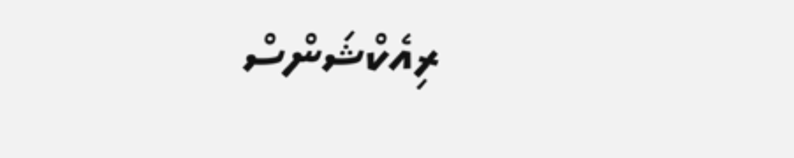ރިއެކްޝަންސް